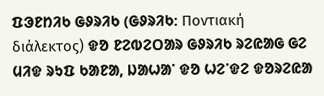ᱯᱳᱱᱴᱤᱠ ᱜᱽᱨᱤᱠ (ᱜᱽᱨᱤᱠ: Ποντιακή διάλεκτος) ᱫᱚ ᱱᱮᱵᱮᱛᱟᱨ ᱜᱽᱨᱤᱠ ᱨᱮᱭᱟᱜ ᱜᱮ ᱢᱤᱫ ᱨᱩᱯ ᱠᱟᱱᱟ, ᱡᱟᱦᱟᱸ ᱫᱚ ᱦᱮᱸᱫᱮ ᱫᱚᱨᱮᱭᱟ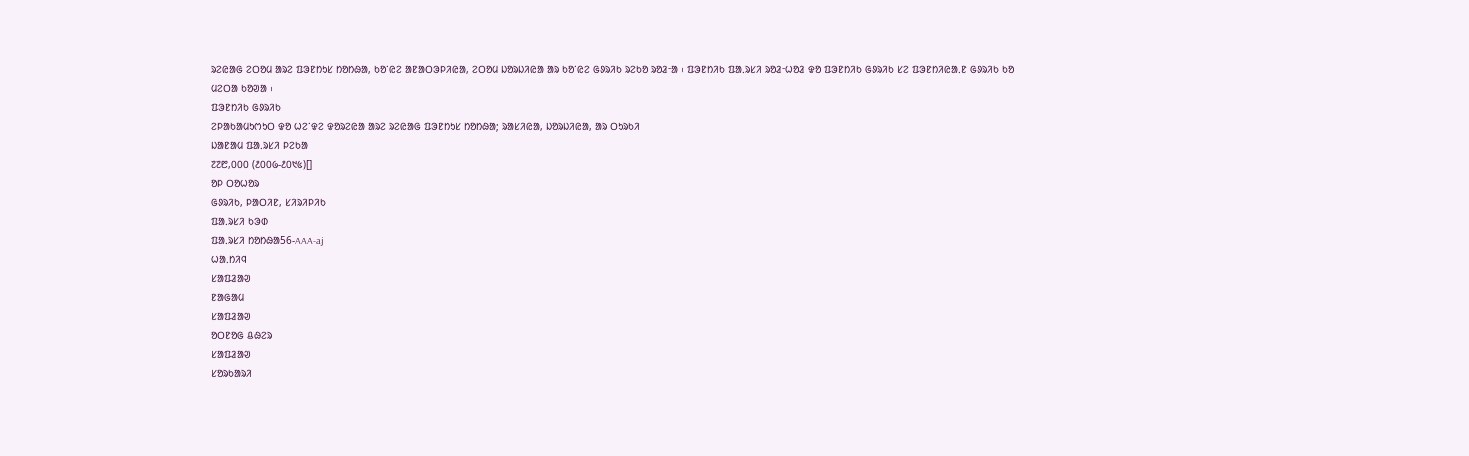ᱨᱮᱭᱟᱜ ᱮᱛᱚᱢ ᱟᱨᱮ ᱯᱳᱱᱴᱩᱥ ᱴᱚᱴᱷᱟ, ᱠᱚᱸᱭᱮ ᱟᱱᱟᱛᱳᱞᱤᱭᱟ, ᱮᱛᱚᱢ ᱡᱚᱨᱡᱤᱭᱟ ᱟᱨ ᱠᱚᱸᱭᱮ ᱜᱽᱨᱤᱠ ᱨᱮᱠᱚ ᱨᱚᱲᱼᱟ ᱾ ᱯᱳᱱᱴᱤᱠ ᱯᱟᱹᱨᱥᱤ ᱨᱚᱲᱼᱦᱚᱲ ᱫᱚ ᱯᱳᱱᱴᱤᱠ ᱜᱽᱨᱤᱠ ᱥᱮ ᱯᱳᱱᱴᱤᱭᱟᱹᱱ ᱜᱽᱨᱤᱠ ᱠᱚ ᱢᱮᱛᱟ ᱠᱚᱣᱟ ᱾
ᱯᱳᱱᱴᱤᱠ ᱜᱽᱨᱤᱠ
ᱮᱞᱟᱠᱟᱢᱩᱬᱩᱛ ᱫᱚ ᱦᱮᱸᱫᱮ ᱫᱚᱨᱮᱭᱟ ᱟᱨᱮ ᱨᱮᱭᱟᱜ ᱯᱳᱱᱴᱩᱥ ᱴᱚᱴᱷᱟ; ᱨᱟᱥᱤᱭᱟ, ᱡᱚᱨᱡᱤᱭᱟ, ᱟᱨ ᱛᱩᱨᱠᱤ
ᱡᱟᱱᱟᱢ ᱯᱟᱹᱨᱥᱤ ᱞᱮᱠᱟ
᱗᱗᱘,᱐᱐᱐ (᱒᱐᱐᱙-᱒᱐᱑᱕)[]
ᱚᱞ ᱛᱚᱦᱚᱨ
ᱜᱽᱨᱤᱠ, ᱞᱟᱛᱤᱱ, ᱥᱤᱨᱤᱞᱤᱠ
ᱯᱟᱹᱨᱥᱤ ᱠᱳᱰ
ᱯᱟᱹᱨᱥᱤ ᱴᱚᱴᱷᱟ56-AAA-aj
ᱦᱟᱹᱴᱤᱧ
ᱥᱟᱯᱲᱟᱣ
ᱱᱟᱜᱟᱢ
ᱥᱟᱯᱲᱟᱣ
ᱚᱛᱱᱚᱜ ᱪᱷᱮᱨ
ᱥᱟᱯᱲᱟᱣ
ᱥᱚᱨᱠᱟᱨᱤ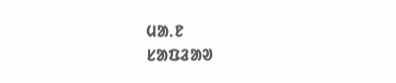ᱢᱟᱹᱱ
ᱥᱟᱯᱲᱟᱣ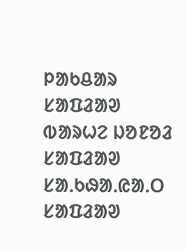ᱞᱟᱠᱪᱟᱨ
ᱥᱟᱯᱲᱟᱣ
ᱵᱟᱨᱦᱮ ᱡᱚᱱᱚᱲ
ᱥᱟᱯᱲᱟᱣ
ᱥᱟᱹᱠᱷᱟᱹᱭᱟᱹᱛ
ᱥᱟᱯᱲᱟᱣ